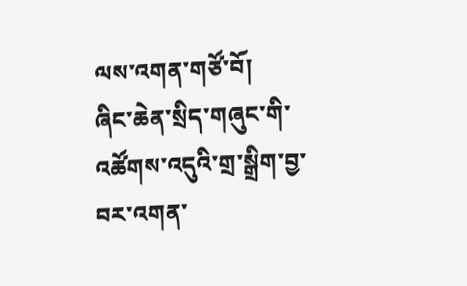ལས་འགན་གཙོ་བོ།
ཞིང་ཆེན་སྲིད་གཞུང་གི་འཚོགས་འདུའི་གྲ་སྒྲིག་བྱ་བར་འགན་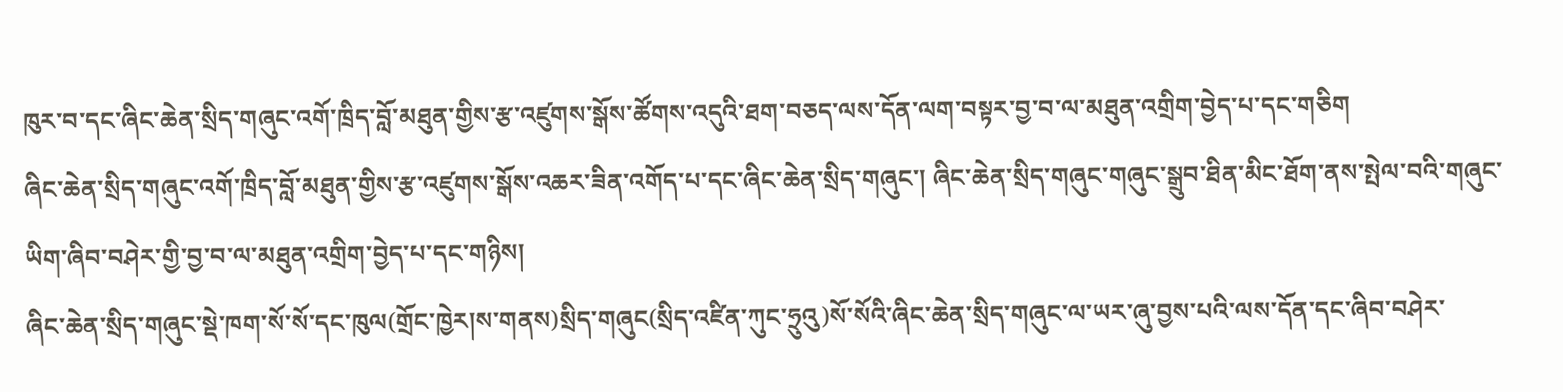ཁུར་བ་དང་ཞིང་ཆེན་སྲིད་གཞུང་འགོ་ཁྲིད་བློ་མཐུན་གྱིས་རྩ་འཛུགས་སྒོས་ཚོགས་འདུའི་ཐག་བཅད་ལས་དོན་ལག་བསྟར་བྱ་བ་ལ་མཐུན་འགྲིག་བྱེད་པ་དང་གཅིག
ཞིང་ཆེན་སྲིད་གཞུང་འགོ་ཁྲིད་བློ་མཐུན་གྱིས་རྩ་འཛུགས་སྒོས་འཆར་ཟིན་འགོད་པ་དང་ཞིང་ཆེན་སྲིད་གཞུང་། ཞིང་ཆེན་སྲིད་གཞུང་གཞུང་སྒྲུབ་ཐིན་མིང་ཐོག་ནས་སྤེལ་བའི་གཞུང་ཡིག་ཞིབ་བཤེར་གྱི་བྱ་བ་ལ་མཐུན་འགྲིག་བྱེད་པ་དང་གཉིས།
ཞིང་ཆེན་སྲིད་གཞུང་སྡེ་ཁག་སོ་སོ་དང་ཁུལ(གྲོང་ཁྱེར།ས་གནས)སྲིད་གཞུང(སྲིད་འཛིན་ཀུང་ཧྲུའུ)སོ་སོའི་ཞིང་ཆེན་སྲིད་གཞུང་ལ་ཡར་ཞུ་བྱས་པའི་ལས་དོན་དང་ཞིབ་བཤེར་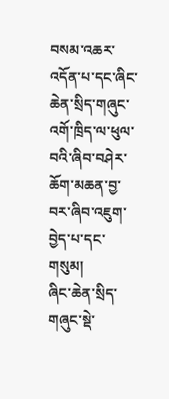བསམ་འཆར་འདོན་པ་དང་ཞིང་ཆེན་སྲིད་གཞུང་འགོ་ཁྲིད་ལ་ཕུལ་བའི་ཞིབ་བཤེར་ཆོག་མཆན་བྱ་བར་ཞིབ་འཇུག་བྱེད་པ་དང་གསུམ།
ཞིང་ཆེན་སྲིད་གཞུང་སྡེ་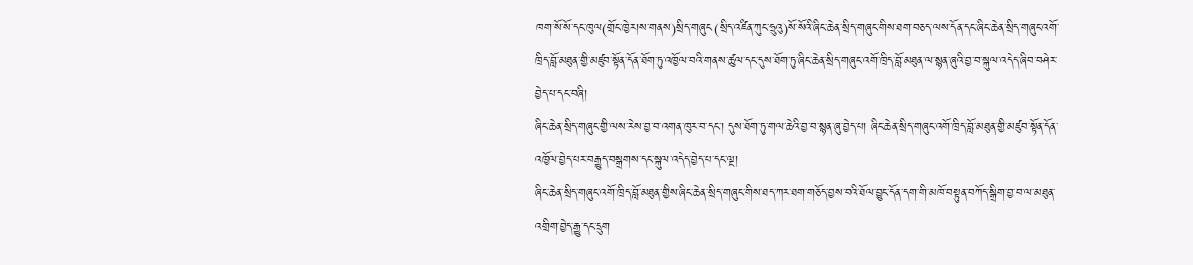ཁག་སོ་སོ་དང་ཁུལ(གྲོང་ཁྱེར།ས་གནས)སྲིད་གཞུང(སྲིད་འཛིན་ཀུང་ཧྲུའུ)སོ་སོའི་ཞིང་ཆེན་སྲིད་གཞུང་གིས་ཐག་བཅད་ལས་དོན་དང་ཞིང་ཆེན་སྲིད་གཞུང་འགོ་ཁྲིད་བློ་མཐུན་གྱི་མཛུབ་སྟོན་དོན་ཐོག་ཏུ་འཁྱོལ་བའི་གནས་ཚུལ་དང་དུས་ཐོག་ཏུ་ཞིང་ཆེན་སྲིད་གཞུང་འགོ་ཁྲིད་བློ་མཐུན་ལ་སྙན་ཞུའི་བྱ་བ་སྐུལ་འདེད་ཞིབ་བཤེར་བྱེད་པ་དང་བཞི།
ཞིང་ཆེན་སྲིད་གཞུང་གྱི་ལས་རེས་བྱ་བ་འགན་ཁུར་བ་དང་། དུས་ཐོག་ཏུ་གལ་ཆེའི་བྱ་བ་སྙན་ཞུ་བྱེད་པ། ཞིང་ཆེན་སྲིད་གཞུང་འགོ་ཁྲིད་བློ་མཐུན་གྱི་མཛུབ་སྟོན་དོན་འཁྱོལ་བྱེད་པར་བརྒྱུད་བསྒྲགས་དང་སྐུལ་འདེད་བྱེད་པ་དང་ལྔ།
ཞིང་ཆེན་སྲིད་གཞུང་འགོ་ཁྲིད་བློ་མཐུན་གྱིས་ཞིང་ཆེན་སྲིད་གཞུང་གིས་ཐད་ཀར་ཐག་གཅོད་བྱས་བའི་ཐོལ་བྱུང་དོན་དག་གི་མཁོ་བསྟུན་བཀོད་སྒྲིག་བྱ་བ་ལ་མཐུན་འགྲིག་བྱེད་རྒྱུ་དང་དྲུག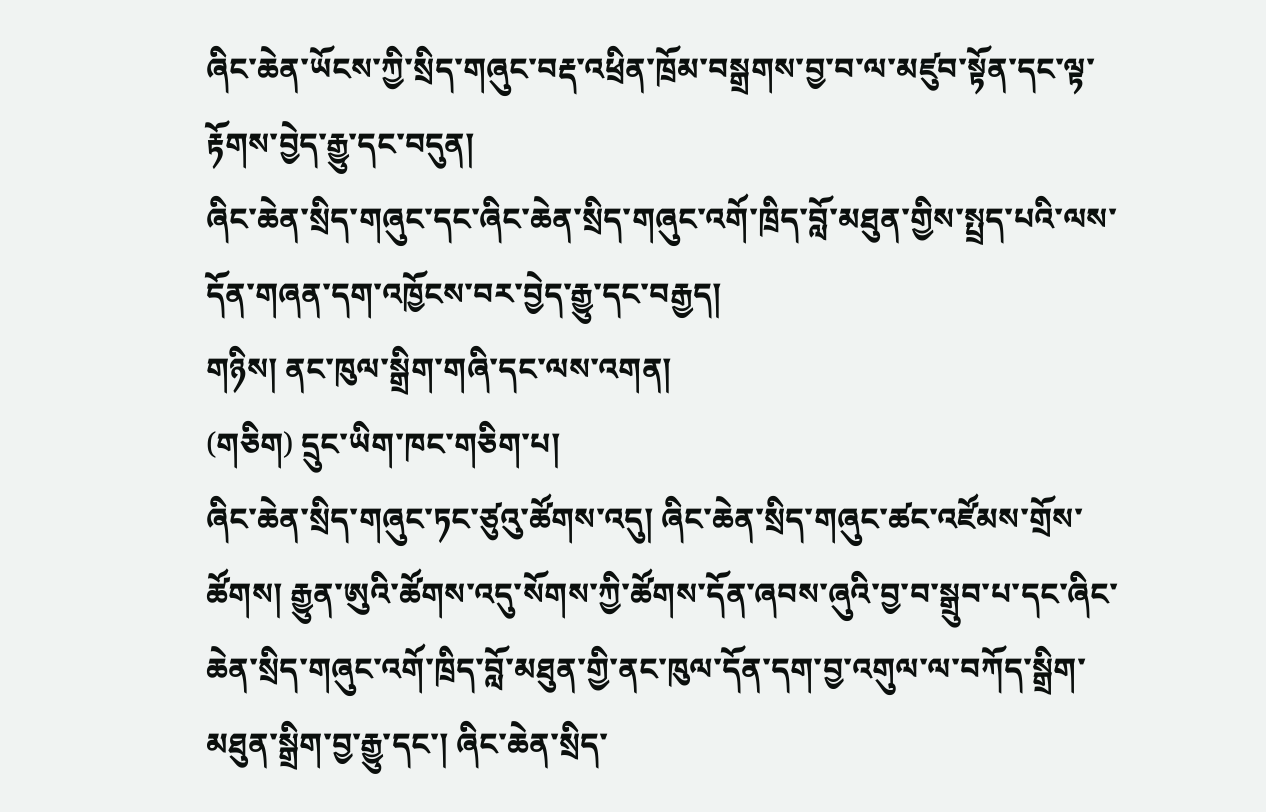ཞིང་ཆེན་ཡོངས་ཀྱི་སྲིད་གཞུང་བརྡ་འཕྲིན་ཁྲོམ་བསྒྲགས་བྱ་བ་ལ་མཛུབ་སྟོན་དང་ལྟ་རྟོགས་བྱེད་རྒྱུ་དང་བདུན།
ཞིང་ཆེན་སྲིད་གཞུང་དང་ཞིང་ཆེན་སྲིད་གཞུང་འགོ་ཁྲིད་བློ་མཐུན་གྱིས་སྤྲད་པའི་ལས་དོན་གཞན་དག་འཁྱོངས་བར་བྱེད་རྒྱུ་དང་བརྒྱད།
གཉིས། ནང་ཁུལ་སྒྲིག་གཞི་དང་ལས་འགན།
(གཅིག) དྲུང་ཡིག་ཁང་གཅིག་པ།
ཞིང་ཆེན་སྲིད་གཞུང་ཏང་ཙུའུ་ཚོགས་འདུ། ཞིང་ཆེན་སྲིད་གཞུང་ཚང་འཛོམས་གྲོས་ཚོགས། རྒྱུན་ཨུའི་ཚོགས་འདུ་སོགས་ཀྱི་ཚོགས་དོན་ཞབས་ཞུའི་བྱ་བ་སྒྲུབ་པ་དང་ཞིང་ཆེན་སྲིད་གཞུང་འགོ་ཁྲིད་བློ་མཐུན་གྱི་ནང་ཁུལ་དོན་དག་བྱ་འགུལ་ལ་བཀོད་སྒྲིག་མཐུན་སྒྲིག་བྱ་རྒྱུ་དང་། ཞིང་ཆེན་སྲིད་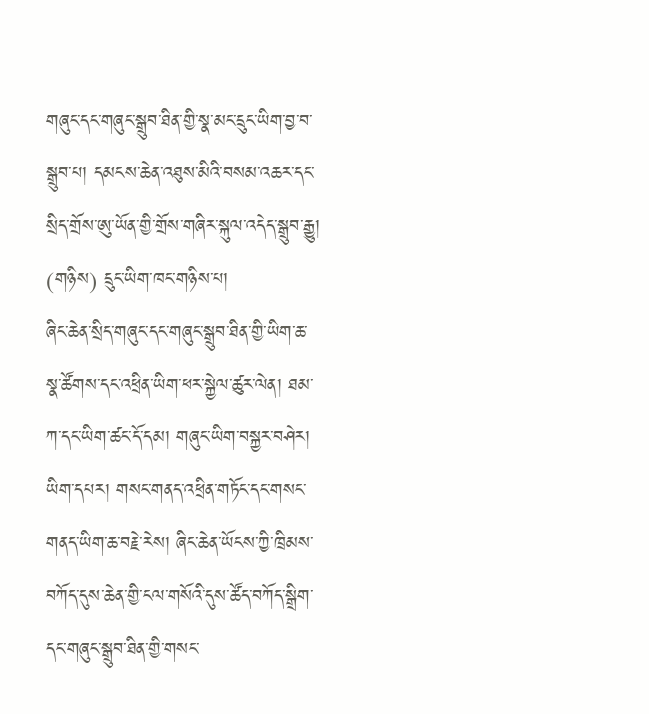གཞུང་དང་གཞུང་སྒྲུབ་ཐིན་གྱི་སྣ་མང་དྲུང་ཡིག་བྱ་བ་སྒྲུབ་པ། དམངས་ཆེན་འཐུས་མིའི་བསམ་འཆར་དང་སྲིད་གྲོས་ཨུ་ཡོན་གྱི་གྲོས་གཞིར་སྐུལ་འདེད་སྒྲུབ་རྒྱུ།
(གཉིས) དྲུང་ཡིག་ཁང་གཉིས་པ།
ཞིང་ཆེན་སྲིད་གཞུང་དང་གཞུང་སྒྲུབ་ཐིན་གྱི་ཡིག་ཆ་སྣ་ཚོགས་དང་འཕྲིན་ཡིག་ཕར་སྐྱེལ་ཚུར་ལེན། ཐམ་ཀ་དང་ཡིག་ཚང་དོ་དམ། གཞུང་ཡིག་བསྐྱར་བཤེར། ཡིག་དཔར། གསང་གནད་འཕྲིན་གཏོང་དང་གསང་གནད་ཡིག་ཆ་བརྗེ་རེས། ཞིང་ཆེན་ཡོངས་ཀྱི་ཁྲིམས་བཀོད་དུས་ཆེན་གྱི་ངལ་གསོའི་དུས་ཚོད་བཀོད་སྒྲིག་དང་གཞུང་སྒྲུབ་ཐིན་གྱི་གསང་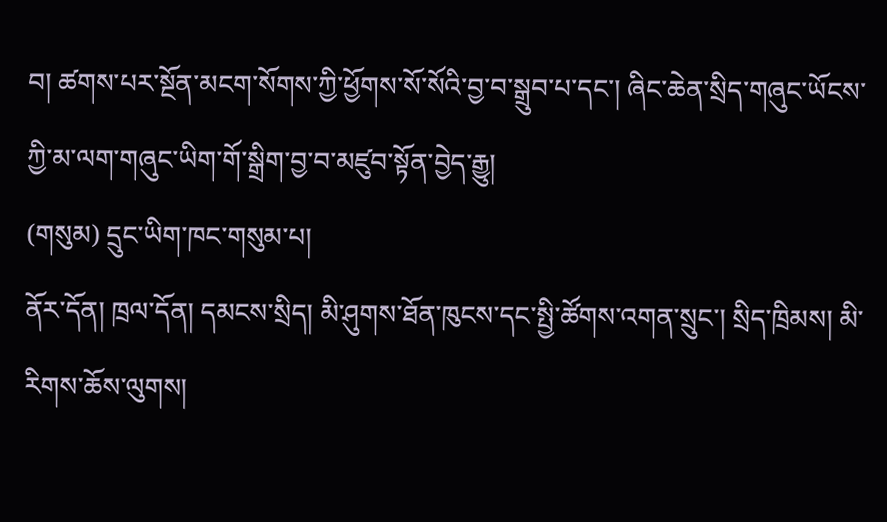བ། ཚགས་པར་སྔོན་མངག་སོགས་ཀྱི་ཕྱོགས་སོ་སོའི་བྱ་བ་སྒྲུབ་པ་དང་། ཞིང་ཆེན་སྲིད་གཞུང་ཡོངས་ཀྱི་མ་ལག་གཞུང་ཡིག་གོ་སྒྲིག་བྱ་བ་མཛུབ་སྟོན་བྱེད་རྒྱུ།
(གསུམ) དྲུང་ཡིག་ཁང་གསུམ་པ།
ནོར་དོན། ཁྲལ་དོན། དམངས་སྲིད། མི་ཤུགས་ཐོན་ཁུངས་དང་སྤྱི་ཚོགས་འགན་སྲུང་། སྲིད་ཁྲིམས། མི་རིགས་ཆོས་ལུགས།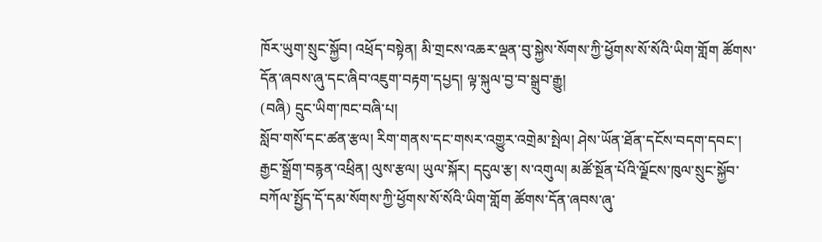ཁོར་ཡུག་སྲུང་སྐྱོབ། འཕྲོད་བསྟེན། མི་གྲངས་འཆར་ལྡན་བུ་སྐྱེས་སོགས་ཀྱི་ཕྱོགས་སོ་སོའི་ཡིག་གློག ཚོགས་དོན་ཞབས་ཞུ་དང་ཞིབ་འཇུག་བརྟག་དཔྱད། ལྟ་སྐུལ་བྱ་བ་སྒྲུབ་རྒྱུ།
(བཞི) དྲུང་ཡིག་ཁང་བཞི་པ།
སློབ་གསོ་དང་ཚན་རྩལ། རིག་གནས་དང་གསར་འགྱུར་འགྲེམ་སྤེལ། ཤེས་ཡོན་ཐོན་དངོས་བདག་དབང་། རྒྱང་སྒྲོག་བརྙན་འཕྲིན། ལུས་རྩལ། ཡུལ་སྐོར། དངུལ་རྩ། ས་འགུལ། མཚོ་སྔོན་པོའི་ལྗོངས་ཁུལ་སྲུང་སྐྱོབ་བཀོལ་སྤྱོད་དོ་དམ་སོགས་ཀྱི་ཕྱོགས་སོ་སོའི་ཡིག་གློག ཚོགས་དོན་ཞབས་ཞུ་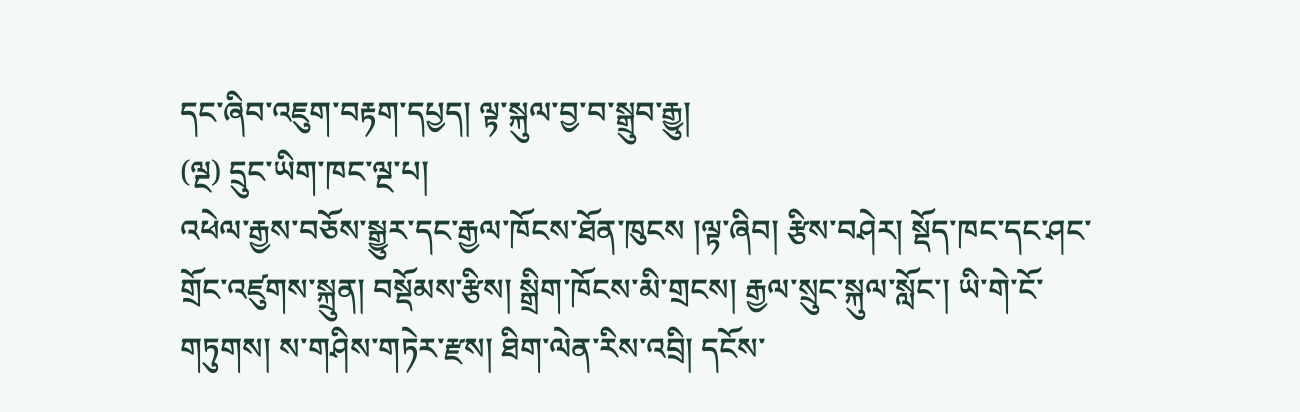དང་ཞིབ་འཇུག་བརྟག་དཔྱད། ལྟ་སྐུལ་བྱ་བ་སྒྲུབ་རྒྱུ།
(ལྔ) དྲུང་ཡིག་ཁང་ལྔ་པ།
འཕེལ་རྒྱས་བཅོས་སྒྱུར་དང་རྒྱལ་ཁོངས་ཐོན་ཁུངས །ལྟ་ཞིབ། རྩིས་བཤེར། སྡོད་ཁང་དང་ཤང་གྲོང་འཛུགས་སྐྲུན། བསྡོམས་རྩིས། སྒྲིག་ཁོངས་མི་གྲངས། རྒྱལ་སྲུང་སྐུལ་སློང་། ཡི་གེ་ངོ་གཏུགས། ས་གཤིས་གཏེར་རྫས། ཐིག་ལེན་རིས་འབྲི། དངོས་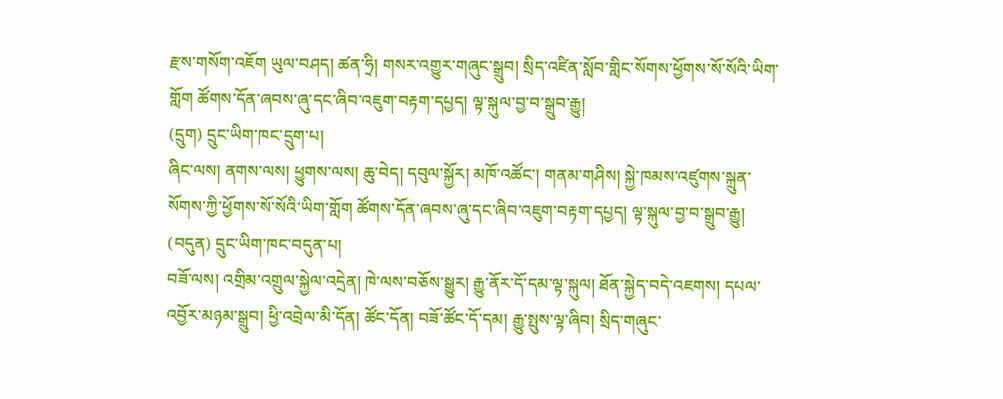རྫས་གསོག་འཇོག ཡུལ་བཤད། ཚན་ཧྲི། གསར་འགྱུར་གཞུང་སྒྲུབ། སྲིད་འཛིན་སློབ་གླིང་སོགས་ཕྱོགས་སོ་སོའི་ཡིག་གློག ཚོགས་དོན་ཞབས་ཞུ་དང་ཞིབ་འཇུག་བརྟག་དཔྱད། ལྟ་སྐུལ་བྱ་བ་སྒྲུབ་རྒྱུ།
(དྲུག) དྲུང་ཡིག་ཁང་དྲུག་པ།
ཞིང་ལས། ནགས་ལས། ཕྱུགས་ལས། ཆུ་བེད། དབུལ་སྐྱོར། མཁོ་འཚོང་། གནམ་གཤིས། སྐྱེ་ཁམས་འཛུགས་སྐྲུན་སོགས་ཀྱི་ཕྱོགས་སོ་སོའི་ཡིག་གློག ཚོགས་དོན་ཞབས་ཞུ་དང་ཞིབ་འཇུག་བརྟག་དཔྱད། ལྟ་སྐུལ་བྱ་བ་སྒྲུབ་རྒྱུ།
(བདུན) དྲུང་ཡིག་ཁང་བདུན་པ།
བཟོ་ལས། འགྲིམ་འགྲུལ་སྐྱེལ་འདྲེན། ཁེ་ལས་བཅོས་སྒྱུར། རྒྱུ་ནོར་དོ་དམ་ལྟ་སྐུལ། ཐོན་སྐྱེད་བདེ་འཇགས། དཔལ་འབྱོར་མཉམ་སྒྲུབ། ཕྱི་འབྲེལ་མི་དོན། ཚོང་དོན། བཟོ་ཚོང་དོ་དམ། རྒྱུ་སྤུས་ལྟ་ཞིབ། སྲིད་གཞུང་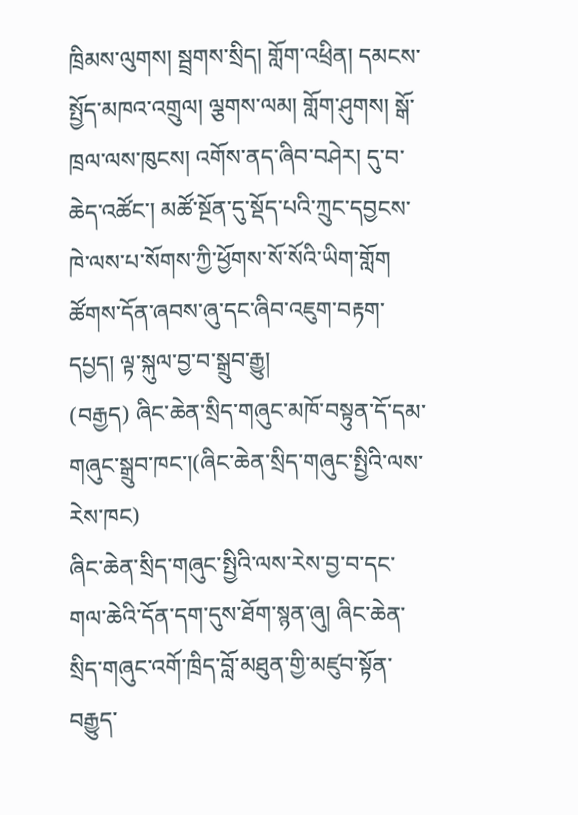ཁྲིམས་ལུགས། སྦྲགས་སྲིད། གློག་འཕྲིན། དམངས་སྤྱོད་མཁའ་འགྲུལ། ལྕགས་ལམ། གློག་ཤུགས། སྒོ་ཁྲལ་ལས་ཁུངས། འགོས་ནད་ཞིབ་བཤེར། དུ་བ་ཆེད་འཚོང་། མཚོ་སྔོན་དུ་སྡོད་པའི་ཀྲུང་དབྱངས་ཁེ་ལས་པ་སོགས་ཀྱི་ཕྱོགས་སོ་སོའི་ཡིག་གློག ཚོགས་དོན་ཞབས་ཞུ་དང་ཞིབ་འཇུག་བརྟག་དཔྱད། ལྟ་སྐུལ་བྱ་བ་སྒྲུབ་རྒྱུ།
(བརྒྱད) ཞིང་ཆེན་སྲིད་གཞུང་མཁོ་བསྟུན་དོ་དམ་གཞུང་སྒྲུབ་ཁང་།(ཞིང་ཆེན་སྲིད་གཞུང་སྤྱིའི་ལས་རེས་ཁང)
ཞིང་ཆེན་སྲིད་གཞུང་སྤྱིའི་ལས་རེས་བྱ་བ་དང་གལ་ཆེའི་དོན་དག་དུས་ཐོག་སྙན་ཞུ། ཞིང་ཆེན་སྲིད་གཞུང་འགོ་ཁྲིད་བློ་མཐུན་གྱི་མཛུབ་སྟོན་བརྒྱུད་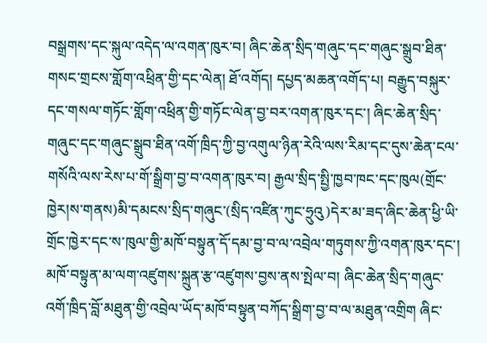བསྒྲགས་དང་སྐུལ་འདེད་ལ་འགན་ཁུར་བ། ཞིང་ཆེན་སྲིད་གཞུང་དང་གཞུང་སྒྲུབ་ཐིན་གསང་གྲངས་གློག་འཕྲིན་གྱི་དང་ལེན། ཐོ་འགོད། དཔྱད་མཆན་འགོད་པ། བརྒྱུད་བསྐུར་དང་གསལ་གཏོང་གློག་འཕྲིན་གྱི་གཏོང་ལེན་བྱ་བར་འགན་ཁུར་དང་། ཞིང་ཆེན་སྲིད་གཞུང་དང་གཞུང་སྒྲུབ་ཐིན་འགོ་ཁྲིད་ཀྱི་བྱ་འགུལ་ཉིན་རེའི་ལས་རིམ་དང་དུས་ཆེན་ངལ་གསོའི་ལས་རེས་པ་གོ་སྒྲིག་བྱ་བ་འགན་ཁུར་བ། རྒྱལ་སྲིད་སྤྱི་ཁྱབ་ཁང་དང་ཁུལ(གྲོང་ཁྱེར།ས་གནས)མི་དམངས་སྲིད་གཞུང་(སྲིད་འཛིན་ཀུང་ཧྲུའུ)དེར་མ་ཟད་ཞིང་ཆེན་ཕྱི་ཡི་གྲོང་ཁྱེར་དང་ས་ཁུལ་གྱི་མཁོ་བསྟུན་དོ་དམ་བྱ་བ་ལ་འབྲེལ་གཏུགས་ཀྱི་འགན་ཁུར་དང་། མཁོ་བསྟུན་མ་ལག་འཛུགས་སྐྲུན་རྩ་འཛུགས་བྱས་ནས་སྤེལ་བ། ཞིང་ཆེན་སྲིད་གཞུང་འགོ་ཁྲིད་བློ་མཐུན་གྱི་འབྲེལ་ཡོད་མཁོ་བསྟུན་བཀོད་སྒྲིག་བྱ་བ་ལ་མཐུན་འགྲིག ཞིང་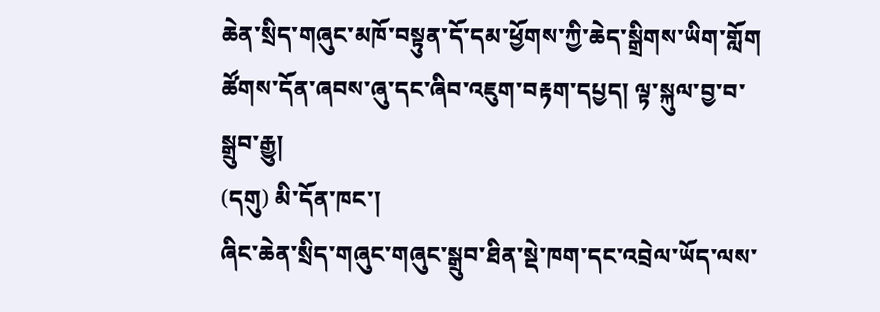ཆེན་སྲིད་གཞུང་མཁོ་བསྟུན་དོ་དམ་ཕྱོགས་ཀྱི་ཆེད་སྒྲིགས་ཡིག་གློག ཚོགས་དོན་ཞབས་ཞུ་དང་ཞིབ་འཇུག་བརྟག་དཔྱད། ལྟ་སྐུལ་བྱ་བ་སྒྲུབ་རྒྱུ།
(དགུ) མི་དོན་ཁང་།
ཞིང་ཆེན་སྲིད་གཞུང་གཞུང་སྒྲུབ་ཐིན་སྡེ་ཁག་དང་འབྲེལ་ཡོད་ལས་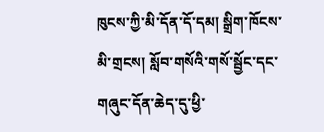ཁུངས་ཀྱི་མི་དོན་དོ་དམ། སྒྲིག་ཁོངས་མི་གྲངས། སློབ་གསོའི་གསོ་སྦྱོང་དང་གཞུང་དོན་ཆེད་དུ་ཕྱི་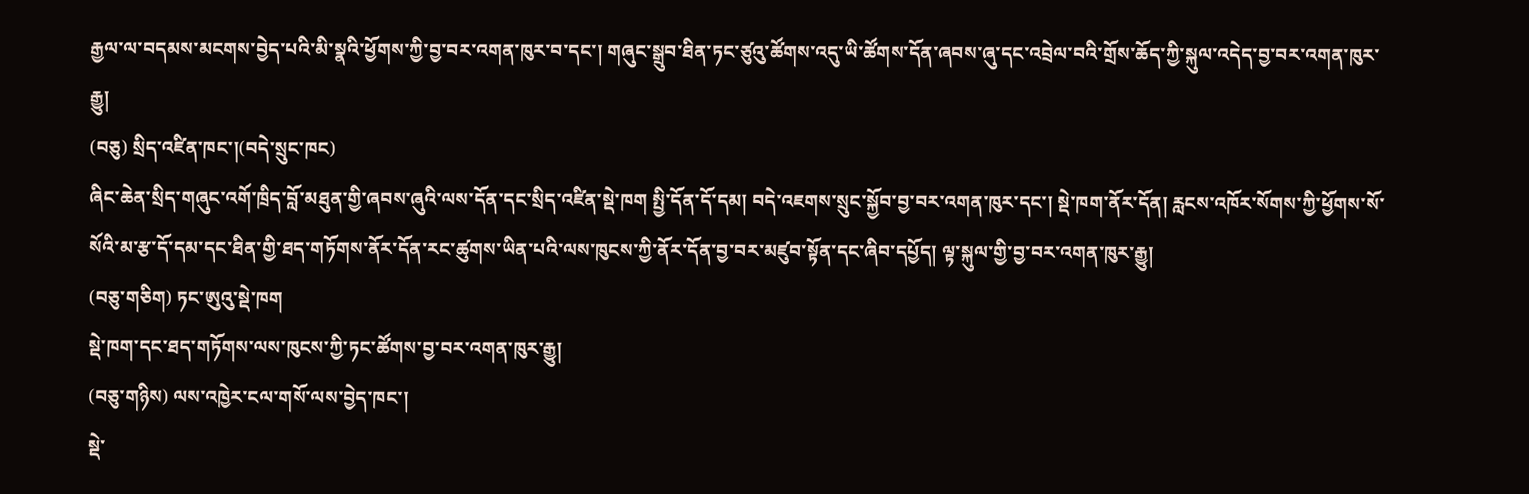རྒྱལ་ལ་བདམས་མངགས་བྱེད་པའི་མི་སྣའི་ཕྱོགས་ཀྱི་བྱ་བར་འགན་ཁུར་བ་དང་། གཞུང་སྒྲུབ་ཐིན་ཏང་ཙུའུ་ཚོགས་འདུ་ཡི་ཚོགས་དོན་ཞབས་ཞུ་དང་འབྲེལ་བའི་གྲོས་ཆོད་ཀྱི་སྐུལ་འདེད་བྱ་བར་འགན་ཁུར་རྒྱུ།
(བཅུ) སྲིད་འཛིན་ཁང་།(བདེ་སྲུང་ཁང)
ཞིང་ཆེན་སྲིད་གཞུང་འགོ་ཁྲིད་བློ་མཐུན་གྱི་ཞབས་ཞུའི་ལས་དོན་དང་སྲིད་འཛིན་སྡེ་ཁག སྤྱི་དོན་དོ་དམ། བདེ་འཇགས་སྲུང་སྐྱོབ་བྱ་བར་འགན་ཁུར་དང་། སྡེ་ཁག་ནོར་དོན། རླངས་འཁོར་སོགས་ཀྱི་ཕྱོགས་སོ་སོའི་མ་རྩ་དོ་དམ་དང་ཐིན་གྱི་ཐད་གཏོགས་ནོར་དོན་རང་ཚུགས་ཡིན་པའི་ལས་ཁུངས་ཀྱི་ནོར་དོན་བྱ་བར་མཛུབ་སྟོན་དང་ཞིབ་དཔྱོད། ལྟ་སྐུལ་གྱི་བྱ་བར་འགན་ཁུར་རྒྱུ།
(བཅུ་གཅིག) ཏང་ཨུའུ་སྡེ་ཁག
སྡེ་ཁག་དང་ཐད་གཏོགས་ལས་ཁུངས་ཀྱི་ཏང་ཚོགས་བྱ་བར་འགན་ཁུར་རྒྱུ།
(བཅུ་གཉིས) ལས་འཁྱེར་ངལ་གསོ་ལས་བྱེད་ཁང་།
སྡེ་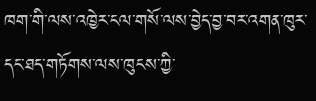ཁག་གི་ལས་འཁྱེར་ངལ་གསོ་ལས་བྱེད་བྱ་བར་འགན་ཁུར་དང་ཐད་གཏོགས་ལས་ཁུངས་ཀྱི་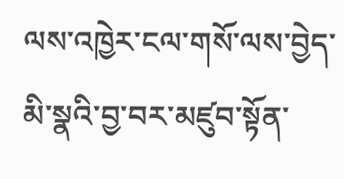ལས་འཁྱེར་ངལ་གསོ་ལས་བྱེད་མི་སྣའི་བྱ་བར་མཛུབ་སྟོན་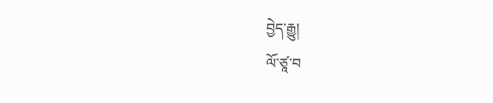བྱེད་རྒྱུ།
ལོ་ཙཱ་བ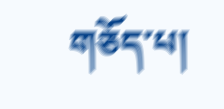གཅོད་པ།